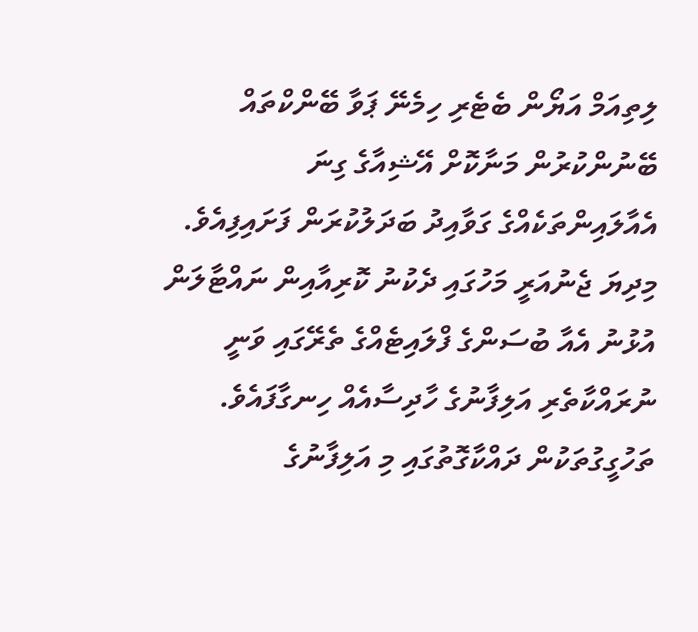ލިތިއަމް އަޔޯން ބެޓެރި ހިމެނޭ ޕަވާ ބޭންކްތައް ބޭނުންކުރުން މަނާކޮށް އޭޝިއާގެ ގިނަ އެއާލައިންތަކެއްގެ ގަވާއިދު ބަދަލުކުރަން ފަށައިފިއެވެ.
މިދިޔަ ޖެނުއަރީ މަހުގައި ދެކުނު ކޮރިއާއިން ނައްޓާލަން އުޅުނު އެއާ ބުސަންގެ ފްލައިޓެއްގެ ތެރޭގައި ވަނީ ނުރައްކާތެރި އަލިފާނުގެ ހާދިސާއެއް ހިނގާފައެވެ. ތަހުގީގުތަކުން ދައްކާގޮތުގައި މި އަލިފާނުގެ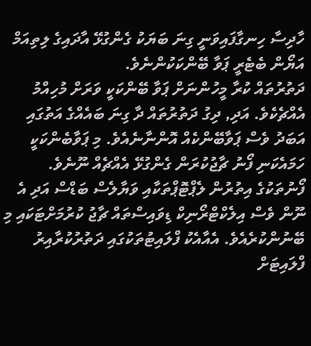ހާދިސާ ހިނގާފައިވަނީ ގިނަ ބަޔަކު ގެންގުޅޭ އާދައިގެ ލިތިއަމް އަޔޯން ބެޓެރީ ޕަވާ ބޭންކަކުންނެވެ.
ދަތުރުތައް ކުރާ މީހުންނަށް ޕަވާ ބޭންކަކީ ވަރަށް މުހިއްމު އެއްޗެކެވެ. އަދި, ދިގު ދަތުރުތައް ދާ ގިނަ ބައެއްގެ އަތުގައި އަބަދު ވެސް ޕަވާބޭންކެއް އޮންނާނެއެވެ. މި ޕަވާބެންކަކީ ހަމައެކަނި ފޯނު ޗާޖުކުރަން ގެންގުޅޭ އެއްޗެއް ނޫނެވެ. ފޯނުތަކުގެ އިތުރުން ލެޕްޓޮޕްތަކާއި ވަޔާލެސް ބަޑްސް އަދި އެ ނޫން ވެސް އިލެކްޓްރޯނިކް ޑިވައިސްތައް ޗާޖު ކުރުމަށްޓަކައި މި ބޭނުންކުރެއެވެ. އެއާއެކު ފްލައިޓުތަކުގައި ދަތުރުކުރާއިރު ފްލައިޓަށް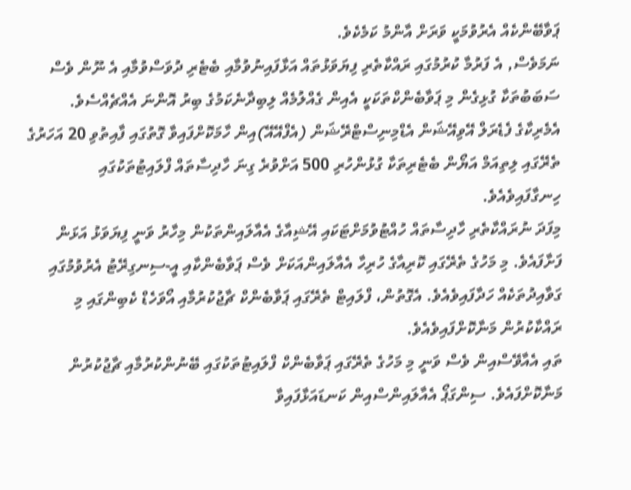ޕަވާބޭންކެއް އެރުވުމަކީ ވަރަށް އާންމު ކަމެކެވެ.
ނަމަވެސް, އެ ފަރުމާ ކުރުމުގައި ރައްކާތެރި ފިޔަވަޅުތައް އަޅާފައިނުވުމާއި ބެޓެރި ދުވަސްވުމާއި އެ ނޫން ވެސް ސަބަބުތަކާ ގުޅިގެން މި ޕަވާބެންކްތަކަކީ އެއިން ގެއްލުމެއް ލިބިދާނެކަމުގެ ބިރު އޮންނަ އެއްޗެއްސެވެ.
އެމެރިކާގެ ފެޑެރަލް އޭވިއޭޝަން އެޑްމިނިސްޓްރޭޝަން (އެފްއޭއޭ)އިން ހާމަކޮށްފައިވާ ގޮތުގައި ފާއިތުވި 20 އަހަރުގެ ތެރޭގައި ލިތިއަމް އަޔޯން ބެޓެރިތަކާ ގުޅުންހުރި 500 އަށްވުރެ ގިނަ ހާދިސާތައް ފްލައިޓުތަކުގައި ހިނގާފައިވެއެވެ.
މިފަދަ ނުރައްކާތެރި ހާދިސާތައް ހުއްޓުވުމަށްޓަކައި އޭޝިއާގެ އެއާލައިންތަކުން މިހާރު ވަނީ ފިޔަވަޅު އަޅަން ފަށާފައެވެ. މި މަހުގެ ތެރޭގައި ކޮރިއާގެ ހުރިހާ އެއާލައިންއަކަށް ވެސް ޕަވާބެންކާއި އީ-ސިނގިރޭޓު އެރުވުމުގައި ގަވާއިދުތަކެއް ހަދާފައިވެއެވެ. އެގޮތުން، ފްލައިޓް ތެރޭގައި ޕަވާބެންކް ޗާޖުކުރުމާއި އޯވަހެޑް ކެބިންގައި މި ރައްކާކުރުން މަނާކޮށްފައިވެއެވެ.
ތައި އެއާވޭސްއިން ވެސް ވަނީ މި މަހުގެ ތެރޭގައި ޕަވާބެންކް ފްލައިޓުތަކުގައި ބޭނުންކުރުމާއި ޗާޖުކުރުން މަނާކޮށްފައެވެ. ސިންގަޕޯ އެއާލައިންސްއިން ކަނޑައަޅާފައިވާ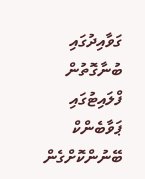ގަވާއިދުގައި ބުނާގޮތުން ފްލައިޓުގައި ޕަވާބެންކް ބޭނުންކޮށްގެން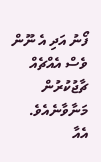ފޯނު އަދި އެ ނޫން ވެސް އެއްޗެއް ޗާޖުކުރުން މަނާވާނެއެވެ.
އެއާ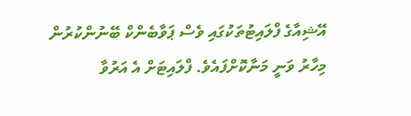އޭޝިއާގެ ފްލައިޓުތަކުގައި ވެސް ޕަވާބެންކް ބޭނުންކުރުން މިހާރު ވަނީ މަނާކޮށްފައެވެ. ފްލައިޓަށް އެ އަރުވާ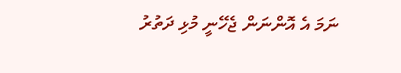ނަމަ އެ އޮންނަން ޖެހޭނީ މުޅި ދަތުރު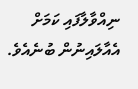ނިއްވާލާފައި ކަމަށް އެއާލައިނުން ބުނެއެވެ.